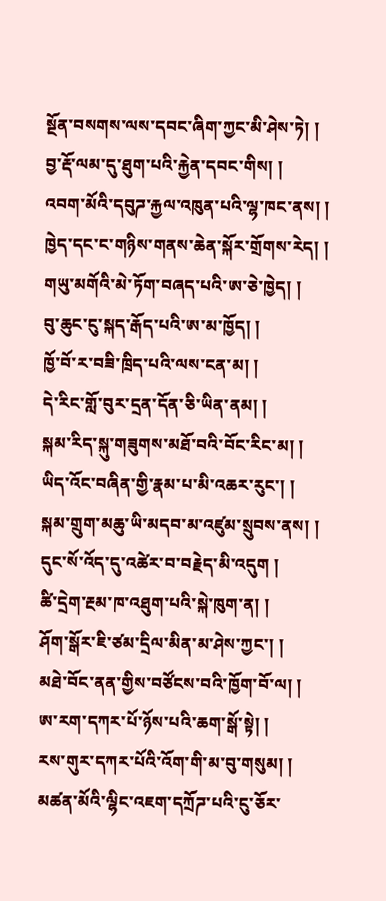སྔོན་བསགས་ལས་དབང་ཞིག་ཀྱང་མི་ཤེས་ཏེ། །
བྱ་རྡོ་ལམ་དུ་ཐུག་པའི་རྐྱེན་དབང་གིས། །
འབག་མོའི་དབུཌ་རྐྱལ་འཁུན་པའི་ལྷ་ཁང་ནས། །
ཁྱེད་དང་ང་གཉིས་གནས་ཆེན་སྐོར་གྲོགས་རེད། །
གཡུ་མགོའི་མེ་ཏོག་བཞད་པའི་ཨ་ཅེ་ཁྱེད། །
བུ་ཆུང་ངུ་སྐད་རྒོད་པའི་ཨ་མ་ཁྱོད། །
ཁྱོ་བོ་ར་བཟི་ཁྲིད་པའི་ལས་ངན་མ། །
དེ་རིང་གློ་བུར་དྲན་དོན་ཅི་ཡིན་ནམ། །
སྐམ་རིད་སྐུ་གཟུགས་མཐོ་བའི་བོང་རིང་མ། །
ཡིད་འོང་བཞིན་གྱི་རྣམ་པ་མི་འཆར་རུང་། །
སྐམ་གྲུག་མཆུ་ཡི་མདབ་མ་འཛུམ་སྲུབས་ནས། །
དུང་སོ་འོད་དུ་འཚེར་བ་བརྗེད་མི་འདུག །
ཚི་དྲེག་རྔམ་ཁ་འཐུག་པའི་སྐེ་ཁུག་ན། །
ཤོག་སྒོར་ཇི་ཙམ་དྲིལ་མིན་མ་ཤེས་ཀྱང་། །
མཐེ་བོང་ནན་གྱིས་བཙོངས་བའི་ཁྱོག་བོ་ལ། །
ཨ་རག་དཀར་པོ་ཉོས་པའི་ཆག་སྒོ་སྟེ། །
རས་གུར་དཀར་པོའི་འོག་གི་མ་བུ་གསུམ། །
མཚན་མོའི་ལྷིང་འཇག་དཀྲོཌ་པའི་ངུ་ཅོར་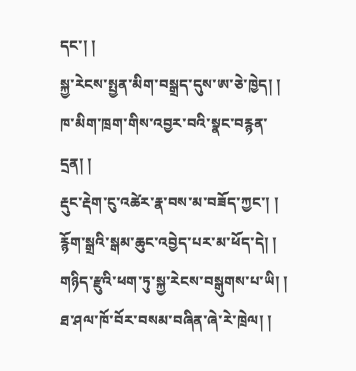དང་། །
སྐྱ་རེངས་སྤྱན་མིག་བསྒྲད་དུས་ཨ་ཅེ་ཁྱེད། །
ཁ་མིག་ཁྲག་གིས་འབྱར་བའི་སྣང་བརྙན་དྲན། །
རྡུང་རྡེག་ངུ་འཚེར་རྣ་བས་མ་བཟོད་ཀྱང་། །
རྙོག་སྒྲའི་སྒམ་ཆུང་འབྱེད་པར་མ་ཕོད་དེ། །
གཉིད་རྫུའི་ཕག་ཏུ་སྐྱ་རེངས་བསྒུགས་པ་ཡི། །
ཐ་ཤལ་ཁོ་བོར་བསམ་བཞིན་ཞེ་རེ་ཁྲེལ། །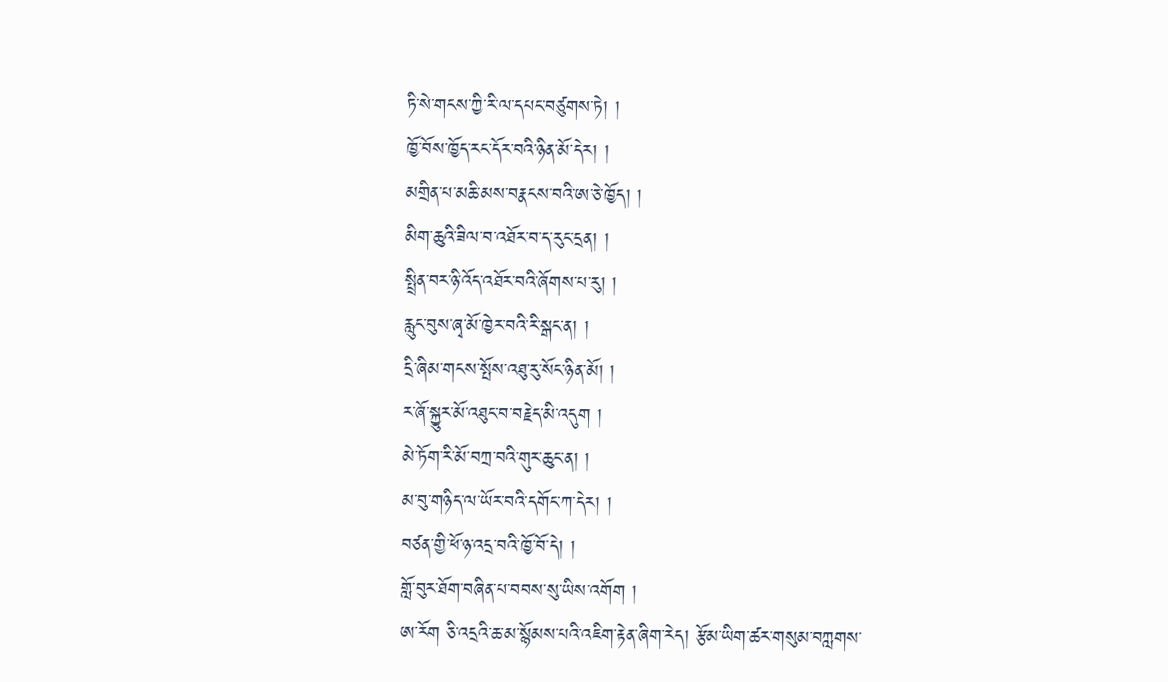ཏི་སེ་གངས་ཀྱི་རི་ལ་དཔང་བཙུགས་ཏེ། །
ཁྱོ་བོས་ཁྱོད་རང་དོར་བའི་ཉིན་མོ་དེར། །
མགྲིན་པ་མཆི་མས་བརྣངས་བའི་ཨ་ཅེ་ཁྱོད། །
མིག་ཆུའི་ཟིལ་བ་འཐོར་བ་ད་རུང་དྲན། །
སྤྲིན་བར་ཉི་འོད་འཐོར་བའི་ཞོགས་པ་རུ། །
རླུང་བུས་ཞྭ་མོ་ཁྱེར་བའི་རི་སྒང་ན། །
དྲི་ཞིམ་གངས་སྤོས་འཐུ་རུ་སོང་ཉིན་མོ། །
ར་ཞོ་སྐྱུར་མོ་འཐུང་བ་བརྗེད་མི་འདུག །
མེ་ཏོག་རི་མོ་བཀྲ་བའི་གུར་ཆུང་ན། །
མ་བུ་གཉིད་ལ་ཡོར་བའི་དགོང་ཀ་དེར། །
བཙན་གྱི་ཕོ་ཉ་འདྲ་བའི་ཁྱོ་བོ་དེ། །
གློ་བུར་ཐོག་བཞིན་པ་བབས་སུ་ཡིས་འགོག །
ཨ་རོག ཅི་འདྲའི་ཆ་མ་སྙོམས་པའི་འཇིག་རྟེན་ཞིག་རེད། རྩོམ་ཡིག་ཚར་གསུམ་བཀླགས་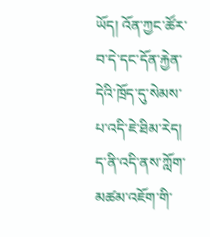ཡོད། འོན་ཀྱང་ཚོར་བ་དེ་དང་དོན་རྐྱེན་དེའི་ཁྲོད་དུ་སེམས་པ་འདི་ཇེ་ཐིམ་རེད། ད་ནི་འདི་ནས་ཀློག་མཚམ་འཇོག་གི་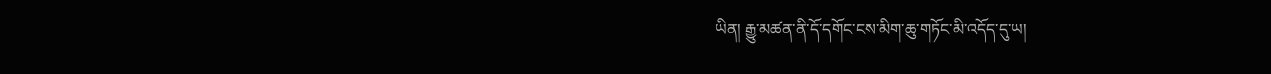ཡིན། རྒྱུ་མཚན་ནི་དོ་དགོང་ངས་མིག་ཆུ་གཏོང་མི་འདོད་དུ་ཡ།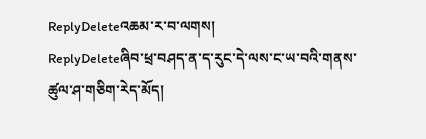ReplyDeleteའཆམ་ར་བ་ལགས།
ReplyDeleteཞིབ་ཕྲ་བཤད་ན་ད་རུང་དེ་ལས་ང་ཡ་བའི་གནས་ཚུལ་ཤ་གཅིག་རེད་མོད།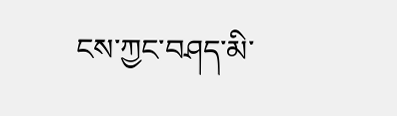ངས་ཀྱང་བཤད་མི་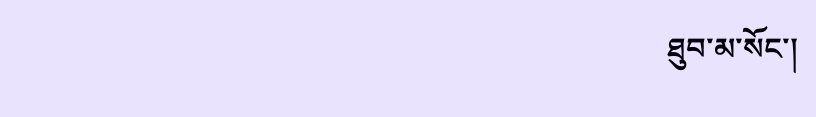ཐུབ་མ་སོང་།